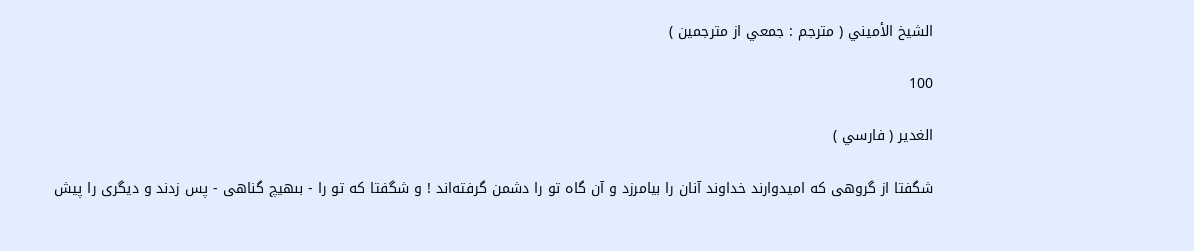الشيخ الأميني ( مترجم : جمعي از مترجمين )

100

الغدير ( فارسي )

شگفتا از گروهى كه اميدوارند خداوند آنان را بيامرزد و آن گاه تو را دشمن گرفته‌اند ! و شگفتا كه تو را - بىهيچ گناهى - پس زدند و ديگرى را پيش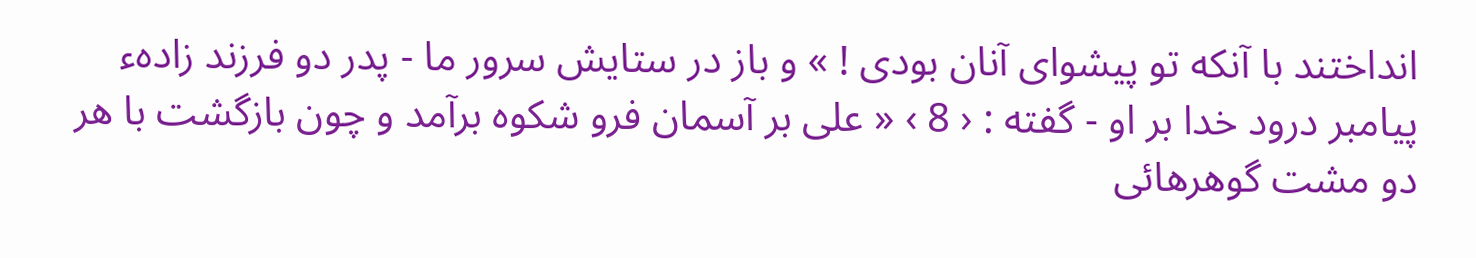انداختند با آنكه تو پيشواى آنان بودى ! » و باز در ستايش سرور ما - پدر دو فرزند زادهء پيامبر درود خدا بر او - گفته : ‹ 8 › « على بر آسمان فرو شكوه برآمد و چون بازگشت با هر دو مشت گوهرهائى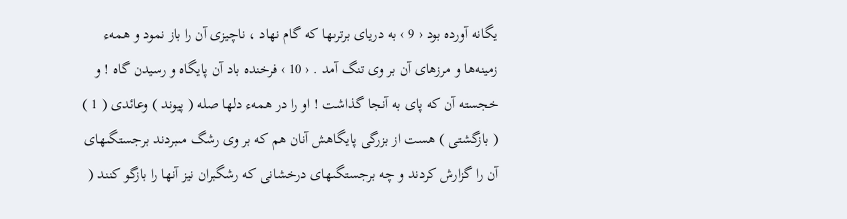يگانه آورده بود ‹ 9 › به درياى برترىها كه گام نهاد ، ناچيزى آن را باز نمود و همهء زمينه‌ها و مرزهاى آن بر وى تنگ آمد . ‹ 10 › فرخنده باد آن پايگاه و رسيدن گاه ! و خجسته آن كه پاى به آنجا گذاشت ! او را در همهء دلها صله ( پيوند ) وعائدى ( 1 ) ( بازگشتى ) هست از بزرگى پايگاهش آنان هم كه بر وى رشگ مىبردند برجستگىهاى آن را گزارش كردند و چه برجستگىهاى درخشانى كه رشگبران نيز آنها را بازگو كنند (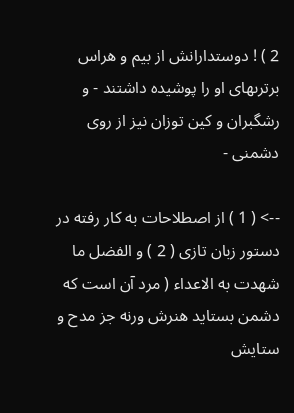2 ) ! دوستدارانش از بيم و هراس برترىهاى او را پوشيده داشتند - و رشگبران و كين توزان نيز از روى دشمنى -

--> ( 1 ) از اصطلاحات به كار رفته در دستور زبان تازى ( 2 ) و الفضل ما شهدت به الاعداء ( مرد آن است كه دشمن بستايد هنرش ورنه جز مدح و ستايش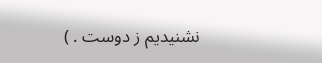نشنيديم ز دوست . )